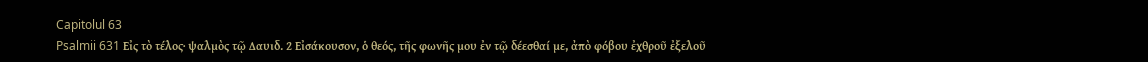Capitolul 63
Psalmii 631 Εἰς τὸ τέλος· ψαλμὸς τῷ Δαυιδ. 2 Εἰσάκουσον, ὁ θεός, τῆς φωνῆς μου ἐν τῷ δέεσθαί με, ἀπὸ φόβου ἐχθροῦ ἐξελοῦ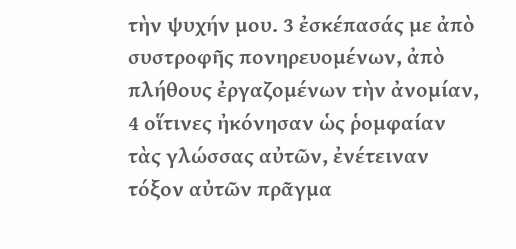τὴν ψυχήν μου. 3 ἐσκέπασάς με ἀπὸ συστροφῆς πονηρευομένων, ἀπὸ πλήθους ἐργαζομένων τὴν ἀνομίαν, 4 οἵτινες ἠκόνησαν ὡς ῥομφαίαν τὰς γλώσσας αὐτῶν, ἐνέτειναν τόξον αὐτῶν πρᾶγμα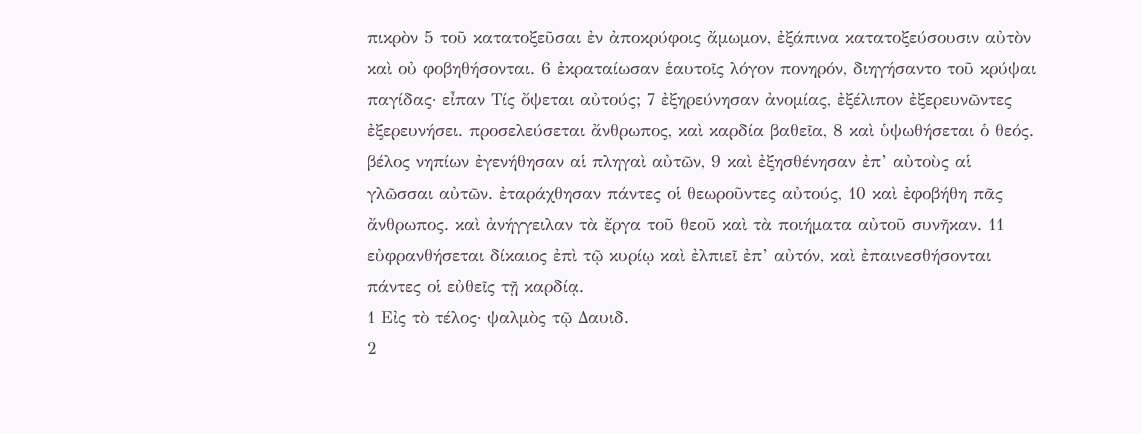πικρὸν 5 τοῦ κατατοξεῦσαι ἐν ἀποκρύφοις ἄμωμον, ἐξάπινα κατατοξεύσουσιν αὐτὸν καὶ οὐ φοβηθήσονται. 6 ἐκραταίωσαν ἑαυτοῖς λόγον πονηρόν, διηγήσαντο τοῦ κρύψαι παγίδας· εἶπαν Τίς ὄψεται αὐτούς; 7 ἐξηρεύνησαν ἀνομίας, ἐξέλιπον ἐξερευνῶντες ἐξερευνήσει. προσελεύσεται ἄνθρωπος, καὶ καρδία βαθεῖα, 8 καὶ ὑψωθήσεται ὁ θεός. βέλος νηπίων ἐγενήθησαν αἱ πληγαὶ αὐτῶν, 9 καὶ ἐξησθένησαν ἐπ’ αὐτοὺς αἱ γλῶσσαι αὐτῶν. ἐταράχθησαν πάντες οἱ θεωροῦντες αὐτούς, 10 καὶ ἐφοβήθη πᾶς ἄνθρωπος. καὶ ἀνήγγειλαν τὰ ἔργα τοῦ θεοῦ καὶ τὰ ποιήματα αὐτοῦ συνῆκαν. 11 εὐφρανθήσεται δίκαιος ἐπὶ τῷ κυρίῳ καὶ ἐλπιεῖ ἐπ’ αὐτόν, καὶ ἐπαινεσθήσονται πάντες οἱ εὐθεῖς τῇ καρδίᾳ.
1 Εἰς τὸ τέλος· ψαλμὸς τῷ Δαυιδ.
2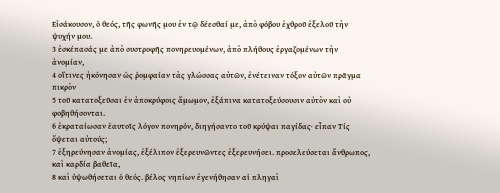Εἰσάκουσον, ὁ θεός, τῆς φωνῆς μου ἐν τῷ δέεσθαί με, ἀπὸ φόβου ἐχθροῦ ἐξελοῦ τὴν ψυχήν μου.
3 ἐσκέπασάς με ἀπὸ συστροφῆς πονηρευομένων, ἀπὸ πλήθους ἐργαζομένων τὴν ἀνομίαν,
4 οἵτινες ἠκόνησαν ὡς ῥομφαίαν τὰς γλώσσας αὐτῶν, ἐνέτειναν τόξον αὐτῶν πρᾶγμα πικρὸν
5 τοῦ κατατοξεῦσαι ἐν ἀποκρύφοις ἄμωμον, ἐξάπινα κατατοξεύσουσιν αὐτὸν καὶ οὐ φοβηθήσονται.
6 ἐκραταίωσαν ἑαυτοῖς λόγον πονηρόν, διηγήσαντο τοῦ κρύψαι παγίδας· εἶπαν Τίς ὄψεται αὐτούς;
7 ἐξηρεύνησαν ἀνομίας, ἐξέλιπον ἐξερευνῶντες ἐξερευνήσει. προσελεύσεται ἄνθρωπος, καὶ καρδία βαθεῖα,
8 καὶ ὑψωθήσεται ὁ θεός. βέλος νηπίων ἐγενήθησαν αἱ πληγαὶ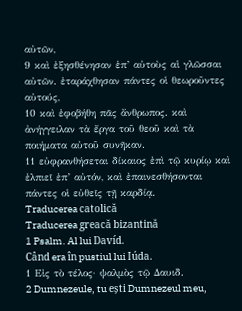αὐτῶν,
9 καὶ ἐξησθένησαν ἐπ’ αὐτοὺς αἱ γλῶσσαι αὐτῶν. ἐταράχθησαν πάντες οἱ θεωροῦντες αὐτούς,
10 καὶ ἐφοβήθη πᾶς ἄνθρωπος. καὶ ἀνήγγειλαν τὰ ἔργα τοῦ θεοῦ καὶ τὰ ποιήματα αὐτοῦ συνῆκαν.
11 εὐφρανθήσεται δίκαιος ἐπὶ τῷ κυρίῳ καὶ ἐλπιεῖ ἐπ’ αὐτόν, καὶ ἐπαινεσθήσονται πάντες οἱ εὐθεῖς τῇ καρδίᾳ.
Traducerea catolică
Traducerea greacă bizantină
1 Psalm. Al lui Davíd.
Când era în pustiul lui Iúda.
1 Εἰς τὸ τέλος· ψαλμὸς τῷ Δαυιδ.
2 Dumnezeule, tu ești Dumnezeul meu,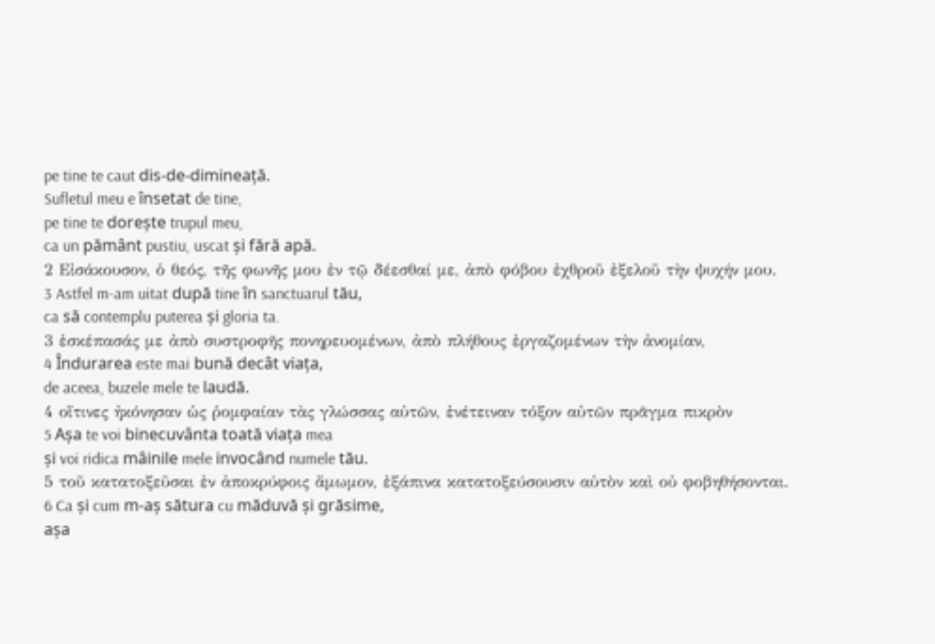pe tine te caut dis-de-dimineață.
Sufletul meu e însetat de tine,
pe tine te dorește trupul meu,
ca un pământ pustiu, uscat și fără apă.
2 Εἰσάκουσον, ὁ θεός, τῆς φωνῆς μου ἐν τῷ δέεσθαί με, ἀπὸ φόβου ἐχθροῦ ἐξελοῦ τὴν ψυχήν μου.
3 Astfel m-am uitat după tine în sanctuarul tău,
ca să contemplu puterea și gloria ta.
3 ἐσκέπασάς με ἀπὸ συστροφῆς πονηρευομένων, ἀπὸ πλήθους ἐργαζομένων τὴν ἀνομίαν,
4 Îndurarea este mai bună decât viața,
de aceea, buzele mele te laudă.
4 οἵτινες ἠκόνησαν ὡς ῥομφαίαν τὰς γλώσσας αὐτῶν, ἐνέτειναν τόξον αὐτῶν πρᾶγμα πικρὸν
5 Așa te voi binecuvânta toată viața mea
și voi ridica mâinile mele invocând numele tău.
5 τοῦ κατατοξεῦσαι ἐν ἀποκρύφοις ἄμωμον, ἐξάπινα κατατοξεύσουσιν αὐτὸν καὶ οὐ φοβηθήσονται.
6 Ca și cum m-aș sătura cu măduvă și grăsime,
așa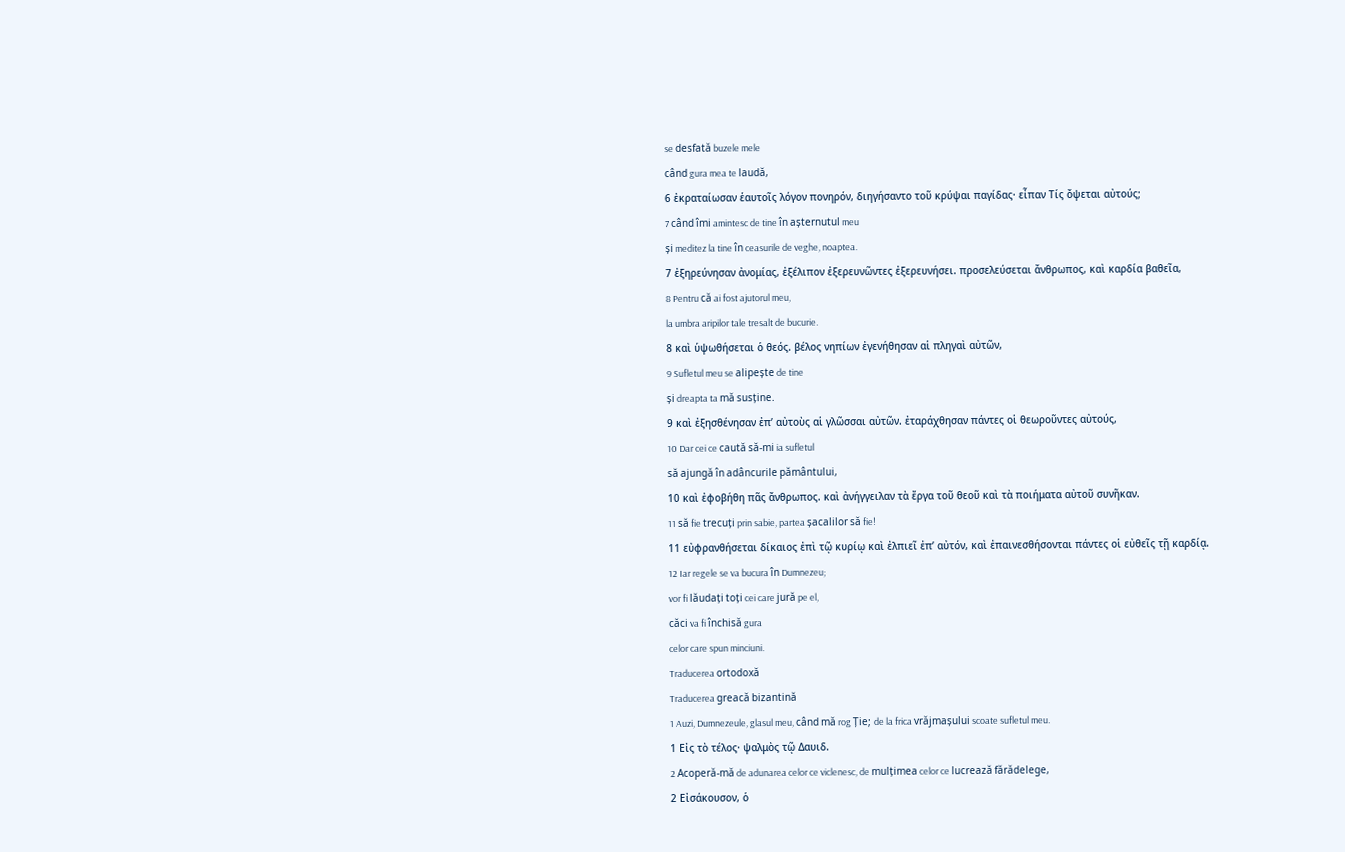se desfată buzele mele
când gura mea te laudă,
6 ἐκραταίωσαν ἑαυτοῖς λόγον πονηρόν, διηγήσαντο τοῦ κρύψαι παγίδας· εἶπαν Τίς ὄψεται αὐτούς;
7 când îmi amintesc de tine în așternutul meu
și meditez la tine în ceasurile de veghe, noaptea.
7 ἐξηρεύνησαν ἀνομίας, ἐξέλιπον ἐξερευνῶντες ἐξερευνήσει. προσελεύσεται ἄνθρωπος, καὶ καρδία βαθεῖα,
8 Pentru că ai fost ajutorul meu,
la umbra aripilor tale tresalt de bucurie.
8 καὶ ὑψωθήσεται ὁ θεός. βέλος νηπίων ἐγενήθησαν αἱ πληγαὶ αὐτῶν,
9 Sufletul meu se alipește de tine
și dreapta ta mă susține.
9 καὶ ἐξησθένησαν ἐπ’ αὐτοὺς αἱ γλῶσσαι αὐτῶν. ἐταράχθησαν πάντες οἱ θεωροῦντες αὐτούς,
10 Dar cei ce caută să-mi ia sufletul
să ajungă în adâncurile pământului,
10 καὶ ἐφοβήθη πᾶς ἄνθρωπος. καὶ ἀνήγγειλαν τὰ ἔργα τοῦ θεοῦ καὶ τὰ ποιήματα αὐτοῦ συνῆκαν.
11 să fie trecuți prin sabie, partea șacalilor să fie!
11 εὐφρανθήσεται δίκαιος ἐπὶ τῷ κυρίῳ καὶ ἐλπιεῖ ἐπ’ αὐτόν, καὶ ἐπαινεσθήσονται πάντες οἱ εὐθεῖς τῇ καρδίᾳ.
12 Iar regele se va bucura în Dumnezeu;
vor fi lăudați toți cei care jură pe el,
căci va fi închisă gura
celor care spun minciuni.
Traducerea ortodoxă
Traducerea greacă bizantină
1 Auzi, Dumnezeule, glasul meu, când mă rog Ție; de la frica vrăjmașului scoate sufletul meu.
1 Εἰς τὸ τέλος· ψαλμὸς τῷ Δαυιδ.
2 Acoperă-mă de adunarea celor ce viclenesc, de mulțimea celor ce lucrează fărădelege,
2 Εἰσάκουσον, ὁ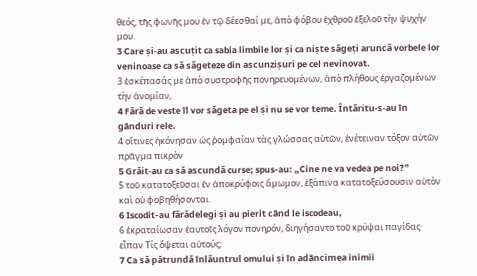θεός, τῆς φωνῆς μου ἐν τῷ δέεσθαί με, ἀπὸ φόβου ἐχθροῦ ἐξελοῦ τὴν ψυχήν μου.
3 Care și-au ascuțit ca sabia limbile lor și ca niște săgeți aruncă vorbele lor veninoase ca să săgeteze din ascunzișuri pe cel nevinovat.
3 ἐσκέπασάς με ἀπὸ συστροφῆς πονηρευομένων, ἀπὸ πλήθους ἐργαζομένων τὴν ἀνομίαν,
4 Fără de veste îl vor săgeta pe el și nu se vor teme. Întăritu-s-au în gânduri rele.
4 οἵτινες ἠκόνησαν ὡς ῥομφαίαν τὰς γλώσσας αὐτῶν, ἐνέτειναν τόξον αὐτῶν πρᾶγμα πικρὸν
5 Grăit-au ca să ascundă curse; spus-au: „Cine ne va vedea pe noi?”
5 τοῦ κατατοξεῦσαι ἐν ἀποκρύφοις ἄμωμον, ἐξάπινα κατατοξεύσουσιν αὐτὸν καὶ οὐ φοβηθήσονται.
6 Iscodit-au fărădelegi și au pierit când le iscodeau,
6 ἐκραταίωσαν ἑαυτοῖς λόγον πονηρόν, διηγήσαντο τοῦ κρύψαι παγίδας· εἶπαν Τίς ὄψεται αὐτούς;
7 Ca să pătrundă înlăuntrul omului și în adâncimea inimii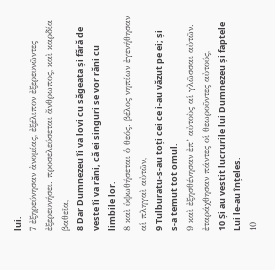lui.
7 ἐξηρεύνησαν ἀνομίας, ἐξέλιπον ἐξερευνῶντες ἐξερευνήσει. προσελεύσεται ἄνθρωπος, καὶ καρδία βαθεῖα,
8 Dar Dumnezeu îi va lovi cu săgeata și fără de veste îi va răni, că ei singuri se vor răni cu limbile lor.
8 καὶ ὑψωθήσεται ὁ θεός. βέλος νηπίων ἐγενήθησαν αἱ πληγαὶ αὐτῶν,
9 Tulburatu-s-au toți cei ce i-au văzut pe ei; și s-a temut tot omul.
9 καὶ ἐξησθένησαν ἐπ’ αὐτοὺς αἱ γλῶσσαι αὐτῶν. ἐταράχθησαν πάντες οἱ θεωροῦντες αὐτούς,
10 Și au vestit lucrurile lui Dumnezeu și faptele Lui le-au înțeles.
10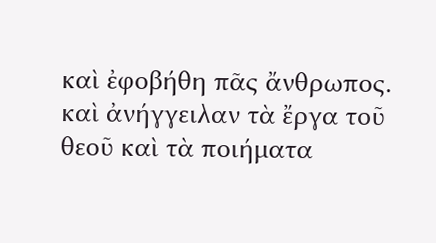καὶ ἐφοβήθη πᾶς ἄνθρωπος. καὶ ἀνήγγειλαν τὰ ἔργα τοῦ θεοῦ καὶ τὰ ποιήματα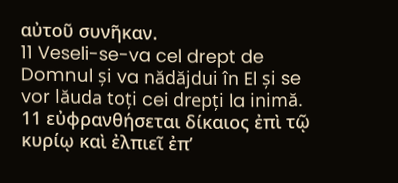αὐτοῦ συνῆκαν.
11 Veseli-se-va cel drept de Domnul și va nădăjdui în El și se vor lăuda toți cei drepți la inimă.
11 εὐφρανθήσεται δίκαιος ἐπὶ τῷ κυρίῳ καὶ ἐλπιεῖ ἐπ’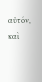αὐτόν, καὶ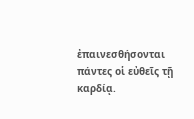ἐπαινεσθήσονται πάντες οἱ εὐθεῖς τῇ καρδίᾳ.